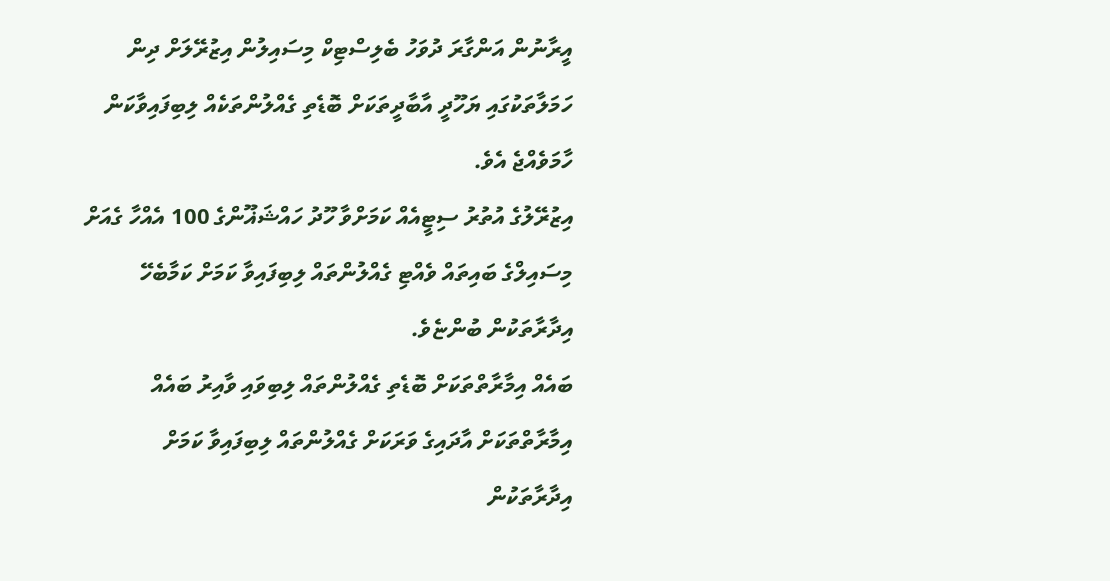އީރާނުން އަންގާރަ ދުވަހު ބެލިސްޓިކް މިސައިލުން އިޒުރޭލަށް ދިން ހަމަލާތަކުގައި ޔަހޫދީ އާބާދީތަކަށް ބޮޑެތި ގެއްލުންތަކެއް ލިބިފައިވާކަން ހާމަވެއްޖެ އެވެ.
އިޒުރޭލުގެ އުތުރު ސިޓީއެއް ކަމަށްވާ ހޫދު ހައްޝަޣޫންގެ 100 އެއްހާ ގެއަށް މިސައިލްގެ ބައިތައް ވެއްޓި ގެއްލުންތައް ލިބިފައިވާ ކަމަށް ކަމާބެހޭ އިދާރާތަކުން ބުންޏެވެ.
ބައެއް އިމާރާތްތަކަށް ބޮޑެތި ގެއްލުންތައް ލިބިވައި ވާއިރު ބައެއް އިމާރާތްތަކަށް އާދައިގެ ވަރަކަށް ގެއްލުންތައް ލިބިފައިވާ ކަމަށް އިދާރާތަކުން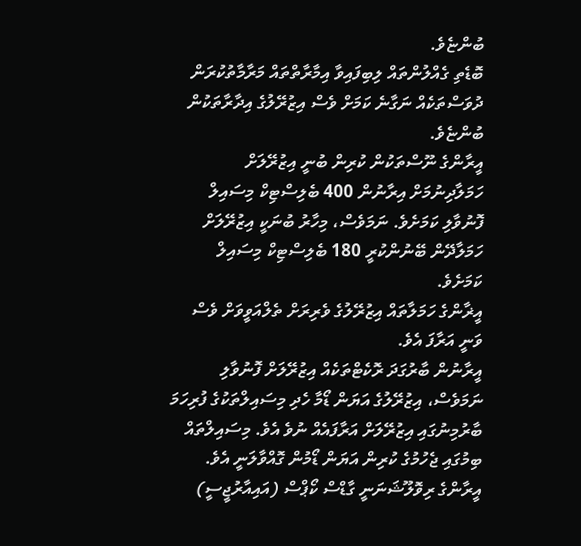ބުންޏެވެ.
ބޮޑެތި ގެއްލުންތައް ލިބިފައިވާ އިމާރާތްތައް މަރާމާތުކުރަން ދުވަސްތަކެއް ނަގާނެ ކަމަށް ވެސް އިޒުރޭލުގެ އިދާރާތަކުން ބުންޏެވެ.
އީރާންގެ ނޫސްތަކުން ކުރިން ބުނީ އިޒުރޭލަށް ހަމަލާދިނުމަށް އިރާނުން 400 ބެލިސްޓިކް މިސައިލް ފޮނުވާލި ކަމަށެވެ. ނަމަވެސް، މިހާރު ބުނަކީ އިޒުރޭލަށް ހަމަލާދޭން ބޭނުންކުރީ 180 ބެލިސްޓިކް މިސައިލް ކަމަށެވެ.
އީޜާންގެ ހަމަލާތައް އިޒުރޭލުގެ ވެރިރަށް ތެލްއަވީވަށް ވެސް ވަނީ އަރާފަ އެވެ.
އީރާނުން ބާރުގަދަ ރޮކެޓްތަކެއް އިޒުރޭލަށް ފޮނުވާލި ނަމަވެސް، އިޒުރޭލުގެ އަޔަން ޑޯމާ ހެދި މިސައިލްތަކުގެ ފުރިހަމަ ބާރުމިނުގައި އިޒުރޭލަށް އަރާފައެއް ނުވެ އެވެ. މިސައިލްތައް ބިމުގައި ޖެހުމުގެ ކުރިން އަޔަން ޑޯމުން ގޮއްވާލަނީ އެވެ.
އީރާންގެ ރިވޮލޫޝަނަނީ ގާޑްސް ކޯޕްސް (އައިއާރުޖީސީ)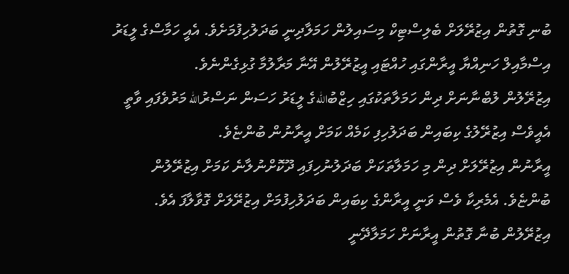ބުނި ގޮތުން އިޒުރޭލަށް ބެލިސްޓިކް މިސައިލުން ހަމަލާދިނީ ބަދަލުހިފުމަށެވެ. އެއީ ހަމާސްގެ ލީޑަރު އިސްމާއިލް ހަނިއްޔާ އީރާންގައި ހުއްޓައި އީޒުރޭލުން އޭނާ މަރާލުމާ ގުޅިގެންނެވެ.
އިޒުރޭލުން ލުބްނާނަށް ދިން ހަމަލާތަކުގައި ހިޒްބުاللهގެ ލީޑަރު ހަސަން ނަސްރުالله މަރުވެފައި ވާތީ އެއީވެސް އިޒުރޭލުގެ ކިބައިން ބަދަލުހިފި ކަމެއް ކަމަށް އީރާނުން ބުންޏެވެ.
އީރާނުން އިޒުރޭލަށް ދިން މި ހަމަލާތަކަށް ބަދަލުނުހިފައި ދޫކޮށްނުލާނެ ކަމަށް އިޒުރޭލުން ބުންޏެވެ. އެމެރިކާ ވެސް ވަނީ އީރާންގެ ކިބައިން ބަދަލުހިފުމަށް އިޒުރޭލަށް ގޮވާލާފަ އެވެ.
އިޒުރޭލުން ބުނާ ގޮތުން އީރާނަށް ހަމަލާދޭނީ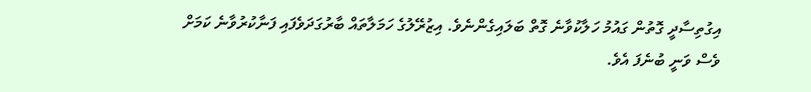އިގުތިސާދީ ގޮތުން ގައުމު ހަލާކުވާނެ ގޮތް ބަލައިގެންނެވެ. އިޒުރޭލުގެ ހަމަލާތައް ބާރުގަދަވެފައި ފަނާކުރުވާނެ ކަމަށް ވެސް ވަނީ ބުނެފަ އެވެ.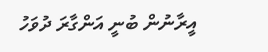އީރާނުން ބުނީ އަންގާރަ ދުވަހު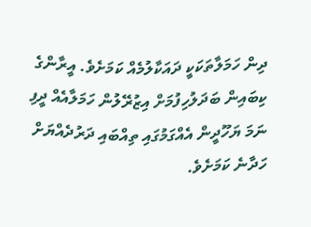ދިން ހަމަލާތަކަކީ ދައަކާލުމެއް ކަމަށެވެ. އީރާންގެ ކިބައިން ބަދަލުހިފުމަށް އިޒުރޭލުން ހަމަލާއެއް ދީފި ނަމަ ޔަހޫދީން އެއްގަމުގައި ތިއްބައި ދަރުދެއްޔަށް ހަދާނެ ކަމަށެވެ.